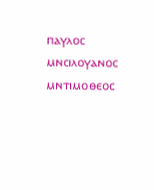ⲡⲁⲩⲗⲟⲥ ⲙⲛⲥⲓⲗⲟⲩⲁⲛⲟⲥ ⲙⲛⲧⲓⲙⲟⲑⲉⲟⲥ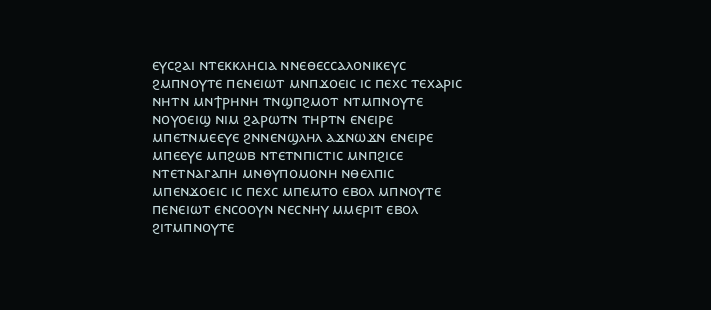ⲉⲩⲥϩⲁⲓ ⲛⲧⲉⲕⲕⲗⲏⲥⲓⲁ ⲛⲛⲉⲑⲉⲥⲥⲁⲗⲟⲛⲓⲕⲉⲩⲥ ϩⲙⲡⲛⲟⲩⲧⲉ ⲡⲉⲛⲉⲓⲱⲧ ⲙⲛⲡϫⲟⲉⲓⲥ ⲓⲥ ⲡⲉⲭⲥ ⲧⲉⲭⲁⲣⲓⲥ ⲛⲏⲧⲛ ⲙⲛϯⲣⲏⲛⲏ ⲧⲛϣⲡϩⲙⲟⲧ ⲛⲧⲙⲡⲛⲟⲩⲧⲉ ⲛⲟⲩⲟⲉⲓϣ ⲛⲓⲙ ϩⲁⲣⲱⲧⲛ ⲧⲏⲣⲧⲛ ⲉⲛⲉⲓⲣⲉ ⲙⲡⲉⲧⲛⲙⲉⲉⲩⲉ ϩⲛⲛⲉⲛϣⲗⲏⲗ ⲁϫⲛⲱϫⲛ ⲉⲛⲉⲓⲣⲉ ⲙⲡⲉⲉⲩⲉ ⲙⲡϩⲱⲃ ⲛⲧⲉⲧⲛⲡⲓⲥⲧⲓⲥ ⲙⲛⲡϩⲓⲥⲉ ⲛⲧⲉⲧⲛⲁⲅⲁⲡⲏ ⲙⲛⲑⲩⲡⲟⲙⲟⲛⲏ ⲛⲑⲉⲗⲡⲓⲥ ⲙⲡⲉⲛϫⲟⲉⲓⲥ ⲓⲥ ⲡⲉⲭⲥ ⲙⲡⲉⲙⲧⲟ ⲉⲃⲟⲗ ⲙⲡⲛⲟⲩⲧⲉ ⲡⲉⲛⲉⲓⲱⲧ ⲉⲛⲥⲟⲟⲩⲛ ⲛⲉⲥⲛⲏⲩ ⲙⲙⲉⲣⲓⲧ ⲉⲃⲟⲗ ϩⲓⲧⲙⲡⲛⲟⲩⲧⲉ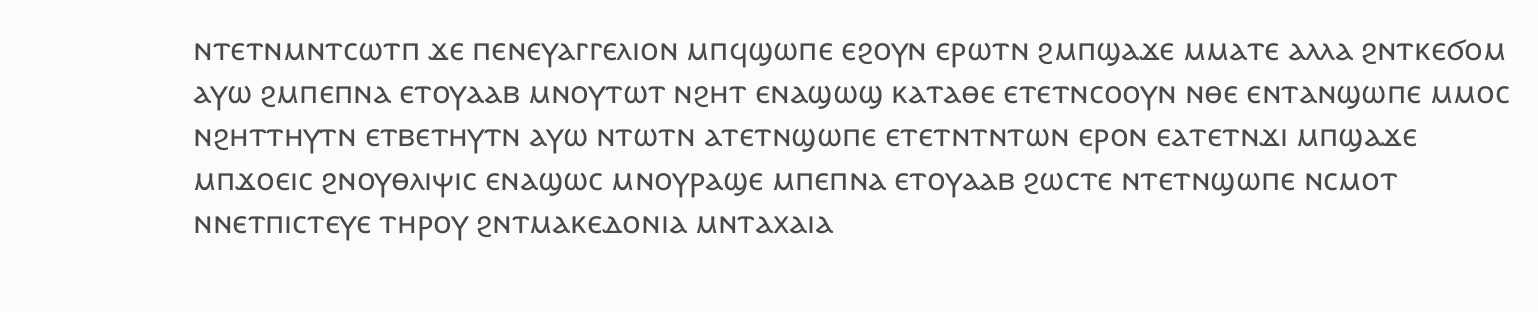ⲛⲧⲉⲧⲛⲙⲛⲧⲥⲱⲧⲡ ϫⲉ ⲡⲉⲛⲉⲩⲁⲅⲅⲉⲗⲓⲟⲛ ⲙⲡϥϣⲱⲡⲉ ⲉϩⲟⲩⲛ ⲉⲣⲱⲧⲛ ϩⲙⲡϣⲁϫⲉ ⲙⲙⲁⲧⲉ ⲁⲗⲗⲁ ϩⲛⲧⲕⲉϭⲟⲙ ⲁⲩⲱ ϩⲙⲡⲉⲡⲛⲁ ⲉⲧⲟⲩⲁⲁⲃ ⲙⲛⲟⲩⲧⲱⲧ ⲛϩⲏⲧ ⲉⲛⲁϣⲱϣ ⲕⲁⲧⲁⲑⲉ ⲉⲧⲉⲧⲛⲥⲟⲟⲩⲛ ⲛⲑⲉ ⲉⲛⲧⲁⲛϣⲱⲡⲉ ⲙⲙⲟⲥ ⲛϩⲏⲧⲧⲏⲩⲧⲛ ⲉⲧⲃⲉⲧⲏⲩⲧⲛ ⲁⲩⲱ ⲛⲧⲱⲧⲛ ⲁⲧⲉⲧⲛϣⲱⲡⲉ ⲉⲧⲉⲧⲛⲧⲛⲧⲱⲛ ⲉⲣⲟⲛ ⲉⲁⲧⲉⲧⲛϫⲓ ⲙⲡϣⲁϫⲉ ⲙⲡϫⲟⲉⲓⲥ ϩⲛⲟⲩⲑⲗⲓⲯⲓⲥ ⲉⲛⲁϣⲱⲥ ⲙⲛⲟⲩⲣⲁϣⲉ ⲙⲡⲉⲡⲛⲁ ⲉⲧⲟⲩⲁⲁⲃ ϩⲱⲥⲧⲉ ⲛⲧⲉⲧⲛϣⲱⲡⲉ ⲛⲥⲙⲟⲧ ⲛⲛⲉⲧⲡⲓⲥⲧⲉⲩⲉ ⲧⲏⲣⲟⲩ ϩⲛⲧⲙⲁⲕⲉⲇⲟⲛⲓⲁ ⲙⲛⲧⲁⲭⲁⲓⲁ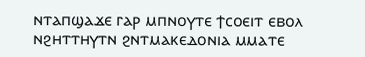ⲛⲧⲁⲡϣⲁϫⲉ ⲅⲁⲣ ⲙⲡⲛⲟⲩⲧⲉ ϯⲥⲟⲉⲓⲧ ⲉⲃⲟⲗ ⲛϩⲏⲧⲧⲏⲩⲧⲛ ϩⲛⲧⲙⲁⲕⲉⲇⲟⲛⲓⲁ ⲙⲙⲁⲧⲉ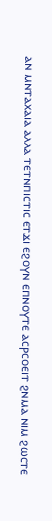ⲁⲛ ⲙⲛⲧⲁⲭⲁⲓⲁ ⲁⲗⲗⲁ ⲧⲉⲧⲛⲡⲓⲥⲧⲓⲥ ⲉⲧϫⲓ ⲉϩⲟⲩⲛ ⲉⲡⲛⲟⲩⲧⲉ ⲁⲥⲣⲥⲟⲉⲓⲧ ϩⲛⲙⲁ ⲛⲓⲙ ϩⲱⲥⲧⲉ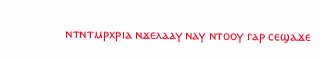ⲛⲧⲛⲧⲙⲣⲭⲣⲓⲁ ⲛϫⲉⲗⲁⲁⲩ ⲛⲁⲩ ⲛⲧⲟⲟⲩ ⲅⲁⲣ ⲥⲉϣⲁϫⲉ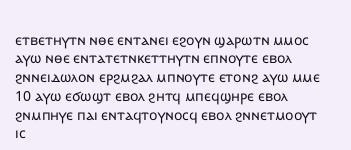ⲉⲧⲃⲉⲧⲏⲩⲧⲛ ⲛⲑⲉ ⲉⲛⲧⲁⲛⲉⲓ ⲉϩⲟⲩⲛ ϣⲁⲣⲱⲧⲛ ⲙⲙⲟⲥ ⲁⲩⲱ ⲛⲑⲉ ⲉⲛⲧⲁⲧⲉⲧⲛⲕⲉⲧⲧⲏⲩⲧⲛ ⲉⲡⲛⲟⲩⲧⲉ ⲉⲃⲟⲗ ϩⲛⲛⲉⲓⲇⲱⲗⲟⲛ ⲉⲣϩⲙϩⲁⲗ ⲙⲡⲛⲟⲩⲧⲉ ⲉⲧⲟⲛϩ ⲁⲩⲱ ⲙⲙⲉ 10 ⲁⲩⲱ ⲉϭⲱϣⲧ ⲉⲃⲟⲗ ϩⲏⲧϥ ⲙⲡⲉϥϣⲏⲣⲉ ⲉⲃⲟⲗ ϩⲛⲙⲡⲏⲩⲉ ⲡⲁⲓ ⲉⲛⲧⲁϥⲧⲟⲩⲛⲟⲥϥ ⲉⲃⲟⲗ ϩⲛⲛⲉⲧⲙⲟⲟⲩⲧ ⲓⲥ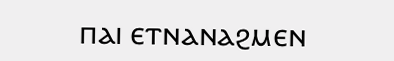ⲡⲁⲓ ⲉⲧⲛⲁⲛⲁϩⲙⲉⲛ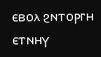ⲉⲃⲟⲗ ϩⲛⲧⲟⲣⲅⲏ ⲉⲧⲛⲏⲩ